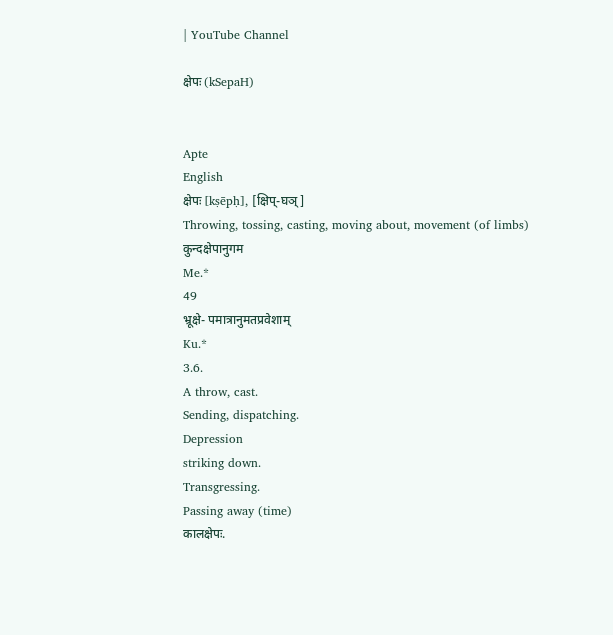| YouTube Channel

क्षेपः (kSepaH)


Apte
English
क्षेपः [kṣēpḥ], [क्षिप्-घञ्]
Throwing, tossing, casting, moving about, movement (of limbs)
कुन्दक्षेपानुगम
Me.*
49
भ्रूक्षे- पमात्रानुमतप्रवेशाम्
Ku.*
3.6.
A throw, cast.
Sending, dispatching.
Depression
striking down.
Transgressing.
Passing away (time)
कालक्षेपः.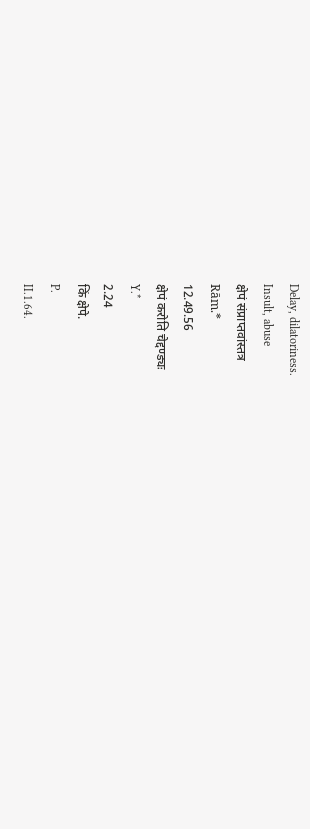Delay, dilatoriness.
Insult, abuse
क्षेपं संप्राप्तवांस्तत्र
Rām.*
12.49.56
क्षेपं करोति चेद्दण्ड्यः
Y.*
2.24
किं क्षेपे.
P.
II.1.64.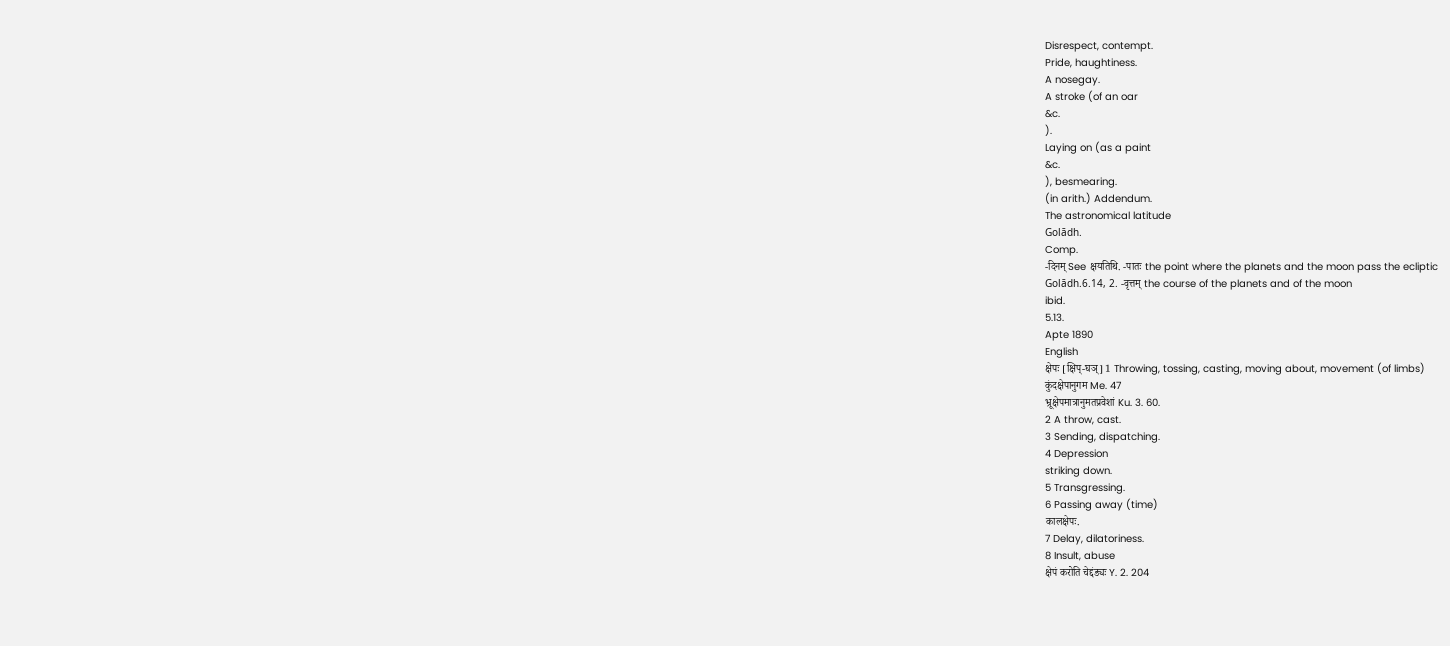Disrespect, contempt.
Pride, haughtiness.
A nosegay.
A stroke (of an oar
&c.
).
Laying on (as a paint
&c.
), besmearing.
(in arith.) Addendum.
The astronomical latitude
Golādh.
Comp.
-दिनम् See क्षयतिथि. -पातः the point where the planets and the moon pass the ecliptic
Golādh.6.14, 2. -वृत्तम् the course of the planets and of the moon
ibid.
5.13.
Apte 1890
English
क्षेपः [क्षिप्-घञ्] 1 Throwing, tossing, casting, moving about, movement (of limbs)
कुंदक्षेपानुगम Me. 47
भ्रूक्षेपमात्रानुमतप्रवेशां Ku. 3. 60.
2 A throw, cast.
3 Sending, dispatching.
4 Depression
striking down.
5 Transgressing.
6 Passing away (time)
कालक्षेपः.
7 Delay, dilatoriness.
8 Insult, abuse
क्षेपं करोति चेद्दंड्यः Y. 2. 204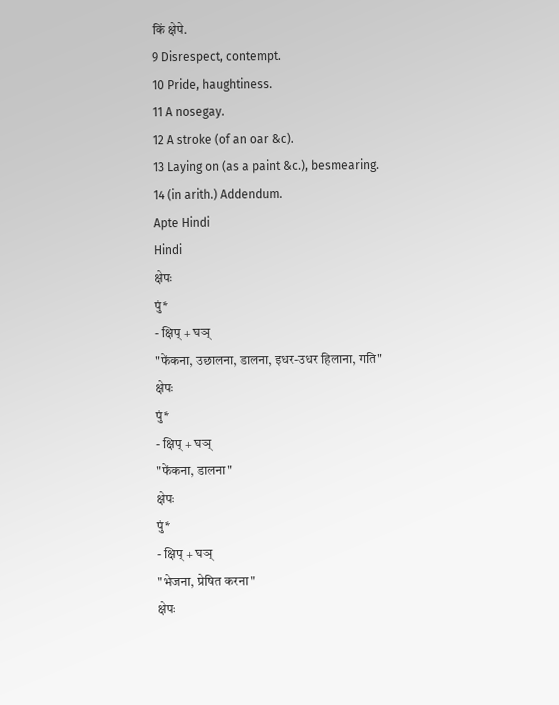किं क्षेपे.
9 Disrespect, contempt.
10 Pride, haughtiness.
11 A nosegay.
12 A stroke (of an oar &c).
13 Laying on (as a paint &c.), besmearing.
14 (in arith.) Addendum.
Apte Hindi
Hindi
क्षेपः
पुं*
- क्षिप् + घञ्
"फेंकना, उछालना, डालना, इधर-उधर हिलाना, गति"
क्षेपः
पुं*
- क्षिप् + घञ्
"फेंकना, डालना"
क्षेपः
पुं*
- क्षिप् + घञ्
"भेजना, प्रेषित करना"
क्षेपः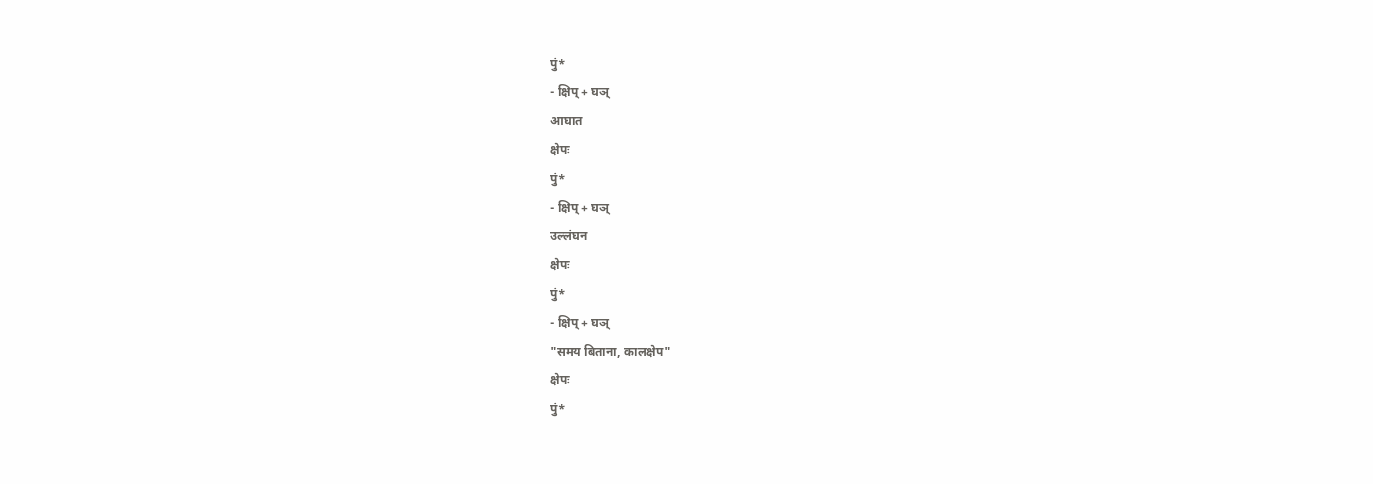पुं*
- क्षिप् + घञ्
आघात
क्षेपः
पुं*
- क्षिप् + घञ्
उल्लंघन
क्षेपः
पुं*
- क्षिप् + घञ्
"समय बिताना, कालक्षेप"
क्षेपः
पुं*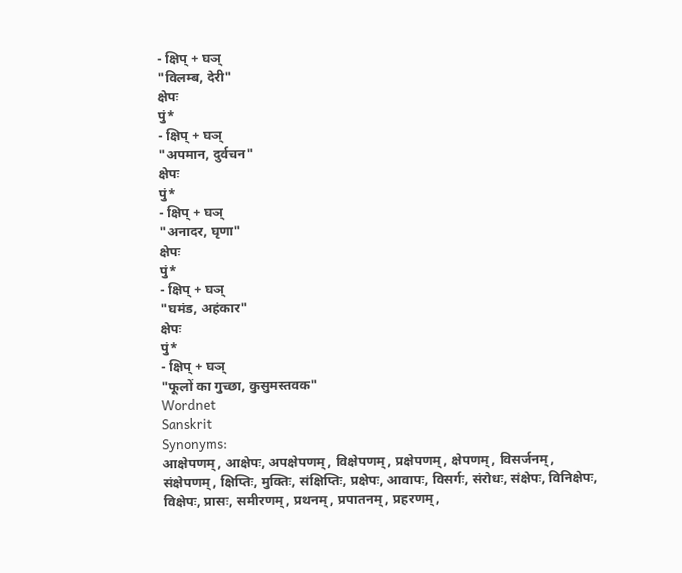- क्षिप् + घञ्
"विलम्ब, देरी"
क्षेपः
पुं*
- क्षिप् + घञ्
"अपमान, दुर्वचन"
क्षेपः
पुं*
- क्षिप् + घञ्
"अनादर, घृणा"
क्षेपः
पुं*
- क्षिप् + घञ्
"घमंड, अहंकार"
क्षेपः
पुं*
- क्षिप् + घञ्
"फूलों का गुच्छा, कुसुमस्तवक"
Wordnet
Sanskrit
Synonyms:
आक्षेपणम्, आक्षेपः, अपक्षेपणम्, विक्षेपणम्, प्रक्षेपणम्, क्षेपणम्, विसर्जनम्, संक्षेपणम्, क्षिप्तिः, मुक्तिः, संक्षिप्तिः, प्रक्षेपः, आवापः, विसर्गः, संरोधः, संक्षेपः, विनिक्षेपः, विक्षेपः, प्रासः, समीरणम्, प्रथनम्, प्रपातनम्, प्रहरणम्,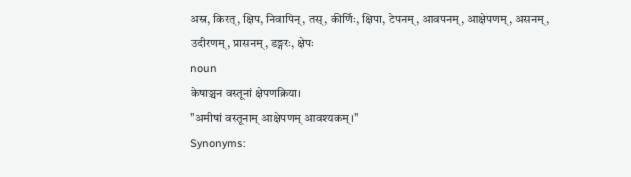अस्र, किरत्, क्षिप, निवापिन्, तस्, कीर्णिः, क्षिपा, टेपनम्, आवपनम्, आक्षेपणम्, असनम्, उदीरणम्, प्रासनम्, डङ्गरः, क्षेपः
noun
केषाञ्चन वस्तूनां क्षेपणक्रिया।
"अमीषां वस्तूनाम् आक्षेपणम् आवश्यकम्।"
Synonyms: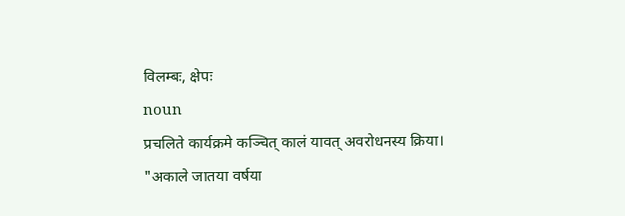विलम्बः, क्षेपः
noun
प्रचलिते कार्यक्रमे कञ्चित् कालं यावत् अवरोधनस्य क्रिया।
"अकाले जातया वर्षया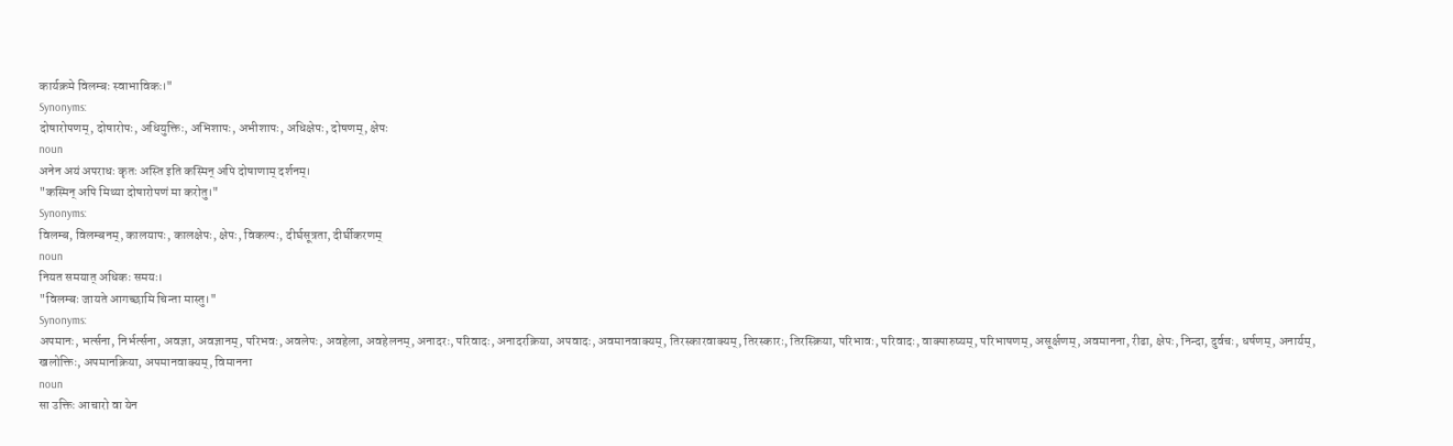कार्यक्रमे विलम्बः स्वाभाविकः।"
Synonyms:
दोषारोपणम्, दोषारोपः, अधियुक्तिः, अभिशापः, अभीशापः, अधिक्षेपः, दोषणम्, क्षेपः
noun
अनेन अयं अपराधः कृतः अस्ति इति कस्मिन् अपि दोषाणाम् दर्शनम्।
"कस्मिन् अपि मिथ्या दोषारोपणं मा करोतु।"
Synonyms:
विलम्ब, विलम्बनम्, कालयापः, कालक्षेपः, क्षेपः, विकल्पः, दीर्घसूत्रता, दीर्घीकरणम्
noun
नियत समयात् अधिकः समयः।
"विलम्बः जायते आगच्छामि चिन्ता मास्तु।"
Synonyms:
अपमानः, भर्त्सना, निर्भर्त्सना, अवज्ञा, अवज्ञानम्, परिभवः, अवलेपः, अवहेला, अवहेलनम्, अनादरः, परिवादः, अनादरक्रिया, अपवादः, अवमानवाक्यम्, तिरस्कारवाक्यम्, तिरस्कारः, तिरस्क्रिया, परिभावः, परिवादः, वाक्पारुष्यम्, परिभाषणम्, असूर्क्षणम्, अवमानना, रीढा, क्षेपः, निन्दा, दुर्वचः, धर्षणम्, अनार्यम्, खलोक्तिः, अपमानक्रिया, अपमानवाक्यम्, विमानना
noun
सा उक्तिः आचारो वा येन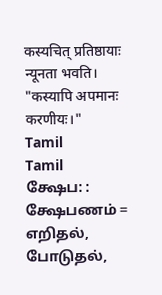कस्यचित् प्रतिष्ठायाः न्यूनता भवति।
"कस्यापि अपमानः करणीयः।"
Tamil
Tamil
க்ஷேப: : க்ஷேபணம் = எறிதல், போடுதல்,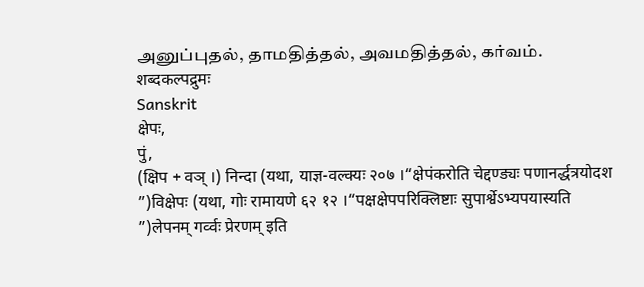அனுப்புதல், தாமதித்தல், அவமதித்தல், கர்வம்.
शब्दकल्पद्रुमः
Sanskrit
क्षेपः,
पुं,
(क्षिप + वञ् ।) निन्दा (यथा, याज्ञ-वल्क्यः २०७ ।“क्षेपंकरोति चेद्दण्ड्यः पणानर्द्धत्रयोदश
”)विक्षेपः (यथा, गोः रामायणे ६२ १२ ।“पक्षक्षेपपरिक्लिष्टाः सुपार्श्वेऽभ्यपयास्यति
”)लेपनम् गर्व्वः प्रेरणम् इति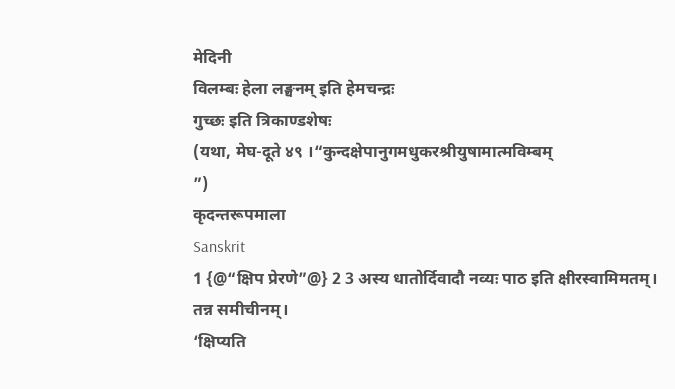मेदिनी
विलम्बः हेला लङ्घनम् इति हेमचन्द्रः
गुच्छः इति त्रिकाण्डशेषः
(यथा, मेघ-दूते ४९ ।“कुन्दक्षेपानुगमधुकरश्रीयुषामात्मविम्बम्
”)
कृदन्तरूपमाला
Sanskrit
1 {@“क्षिप प्रेरणे”@} 2 3 अस्य धातोर्दिवादौ नव्यः पाठ इति क्षीरस्वामिमतम्।
तन्न समीचीनम्।
‘क्षिप्यति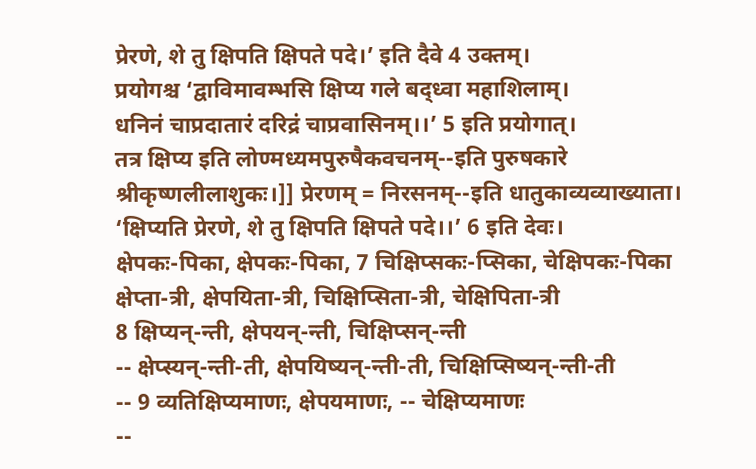प्रेरणे, शे तु क्षिपति क्षिपते पदे।’ इति दैवे 4 उक्तम्।
प्रयोगश्च ‘द्वाविमावम्भसि क्षिप्य गले बद्ध्वा महाशिलाम्।
धनिनं चाप्रदातारं दरिद्रं चाप्रवासिनम्।।’ 5 इति प्रयोगात्।
तत्र क्षिप्य इति लोण्मध्यमपुरुषैकवचनम्--इति पुरुषकारे श्रीकृष्णलीलाशुकः।]] प्रेरणम् = निरसनम्--इति धातुकाव्यव्याख्याता।
‘क्षिप्यति प्रेरणे, शे तु क्षिपति क्षिपते पदे।।’ 6 इति देवः।
क्षेपकः-पिका, क्षेपकः-पिका, 7 चिक्षिप्सकः-प्सिका, चेक्षिपकः-पिका
क्षेप्ता-त्री, क्षेपयिता-त्री, चिक्षिप्सिता-त्री, चेक्षिपिता-त्री
8 क्षिप्यन्-न्ती, क्षेपयन्-न्ती, चिक्षिप्सन्-न्ती
-- क्षेप्स्यन्-न्ती-ती, क्षेपयिष्यन्-न्ती-ती, चिक्षिप्सिष्यन्-न्ती-ती
-- 9 व्यतिक्षिप्यमाणः, क्षेपयमाणः, -- चेक्षिप्यमाणः
--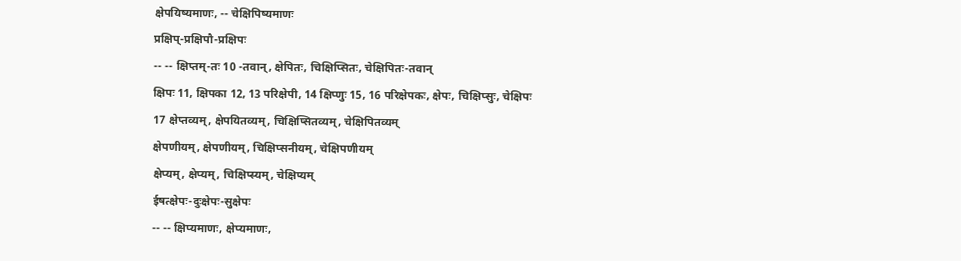क्षेपयिष्यमाणः, -- चेक्षिपिष्यमाणः
प्रक्षिप्-प्रक्षिपौ-प्रक्षिपः
-- -- क्षिप्तम्-तः 10 -तवान्, क्षेपितः, चिक्षिप्सितः, चेक्षिपितः-तवान्
क्षिपः 11, क्षिपका 12, 13 परिक्षेपी, 14 क्षिप्णुः 15, 16 परिक्षेपकः, क्षेपः, चिक्षिप्सुः, चेक्षिपः
17 क्षेप्तव्यम्, क्षेपयितव्यम्, चिक्षिप्सितव्यम्, चेक्षिपितव्यम्
क्षेपणीयम्, क्षेपणीयम्, चिक्षिप्सनीयम्, चेक्षिपणीयम्
क्षेप्यम्, क्षेप्यम्, चिक्षिप्स्यम्, चेक्षिप्यम्
ईषत्क्षेपः-दुःक्षेपः-सुक्षेपः
-- -- क्षिप्यमाणः, क्षेप्यमाणः,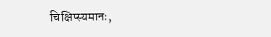चिक्षिप्स्यमानः,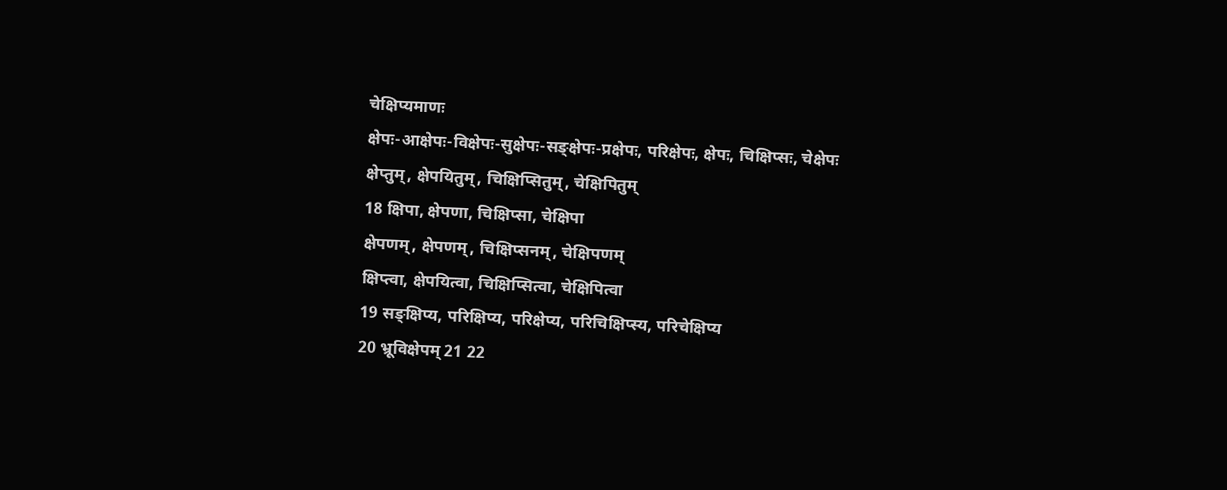चेक्षिप्यमाणः
क्षेपः-आक्षेपः-विक्षेपः-सुक्षेपः-सङ्क्षेपः-प्रक्षेपः, परिक्षेपः, क्षेपः, चिक्षिप्सः, चेक्षेपः
क्षेप्तुम्, क्षेपयितुम्, चिक्षिप्सितुम्, चेक्षिपितुम्
18 क्षिपा, क्षेपणा, चिक्षिप्सा, चेक्षिपा
क्षेपणम्, क्षेपणम्, चिक्षिप्सनम्, चेक्षिपणम्
क्षिप्त्वा, क्षेपयित्वा, चिक्षिप्सित्वा, चेक्षिपित्वा
19 सङ्क्षिप्य, परिक्षिप्य, परिक्षेप्य, परिचिक्षिप्स्य, परिचेक्षिप्य
20 भ्रूविक्षेपम् 21 22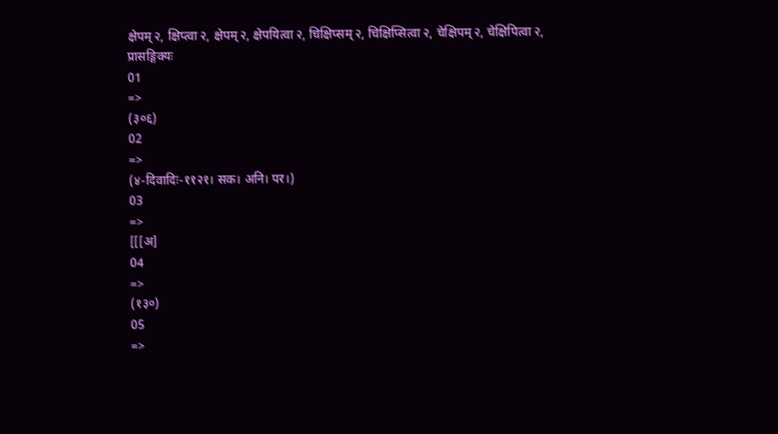क्षेपम् २, क्षिप्त्वा २, क्षेपम् २, क्षेपयित्वा २, चिक्षिप्सम् २, चिक्षिप्सित्वा २, चेक्षिपम् २, चेक्षिपित्वा २,
प्रासङ्गिक्यः
01
=>
(३०६)
02
=>
(४-दिवादिः-११२१। सक। अनि। पर।)
03
=>
[[[अ]
04
=>
(१३०)
05
=>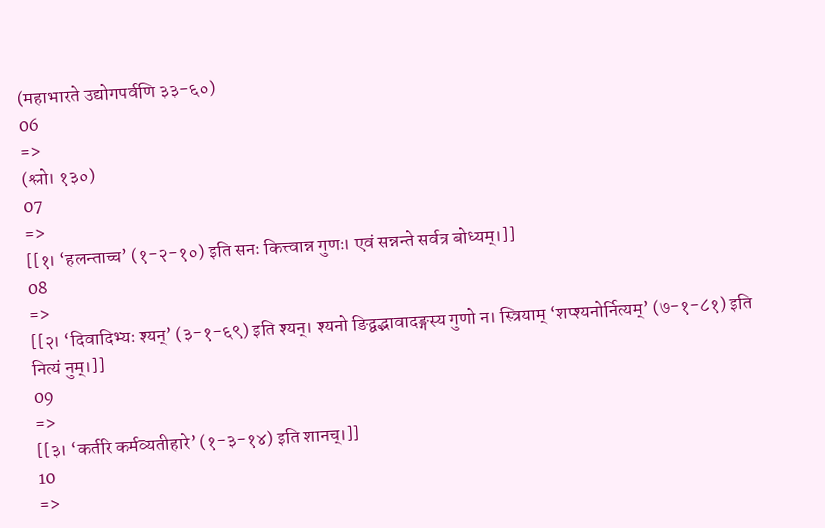(महाभारते उद्योगपर्वणि ३३-६०)
06
=>
(श्लो। १३०)
07
=>
[[१। ‘हलन्ताच्च’ (१-२-१०) इति सनः कित्त्वान्न गुणः। एवं सन्नन्ते सर्वत्र बोध्यम्।]]
08
=>
[[२। ‘दिवादिभ्यः श्यन्’ (३-१-६९) इति श्यन्। श्यनो ङिद्वद्भावादङ्गस्य गुणो न। स्त्रियाम् ‘शप्श्यनोर्नित्यम्’ (७-१-८१) इति नित्यं नुम्।]]
09
=>
[[३। ‘कर्तरि कर्मव्यतीहारे’ (१-३-१४) इति शानच्।]]
10
=>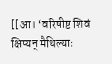[[आ। ‘वरिषीष्ट शिवं क्षिप्यन् मैथिल्याः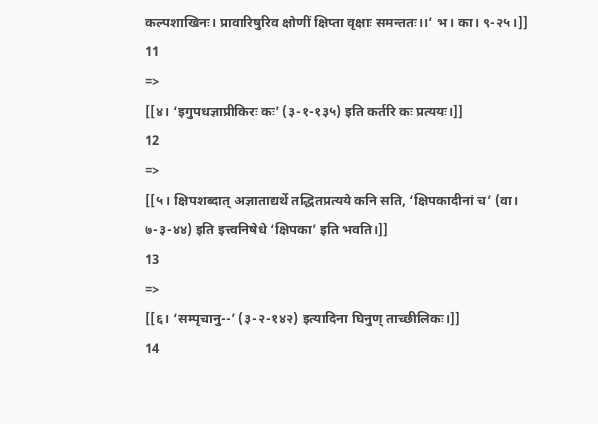कल्पशाखिनः। प्रावारिषुरिव क्षोणीं क्षिप्ता वृक्षाः समन्ततः।।’ भ। का। ९-२५।]]
11
=>
[[४। ‘इगुपधज्ञाप्रीकिरः कः’ (३-१-१३५) इति कर्तरि कः प्रत्ययः।]]
12
=>
[[५। क्षिपशब्दात् अज्ञाताद्यर्थे तद्धितप्रत्यये कनि सति, ‘क्षिपकादीनां च’ (वा। ७-३-४४) इति इत्त्वनिषेधे ‘क्षिपका’ इति भवति।]]
13
=>
[[६। ‘सम्पृचानु--’ (३-२-१४२) इत्यादिना घिनुण् ताच्छीलिकः।]]
14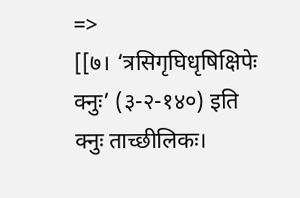=>
[[७। ‘त्रसिगृघिधृषिक्षिपेः क्नुः’ (३-२-१४०) इति क्नुः ताच्छीलिकः।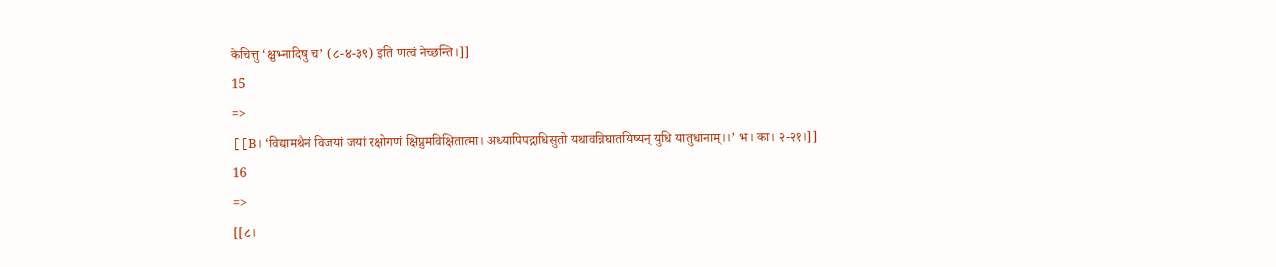केचित्तु ‘क्षुभ्नादिषु च’ (८-४-३९) इति णत्वं नेच्छन्ति।]]
15
=>
[[B। ‘विद्यामथैनं विजयां जयां रक्षोगणं क्षिप्नुमविक्षितात्मा। अध्यापिपद्गाधिसुतो यथावन्निघातयिष्यन् युधि यातुधानाम्।।’ भ। का। २-२१।]]
16
=>
[[८।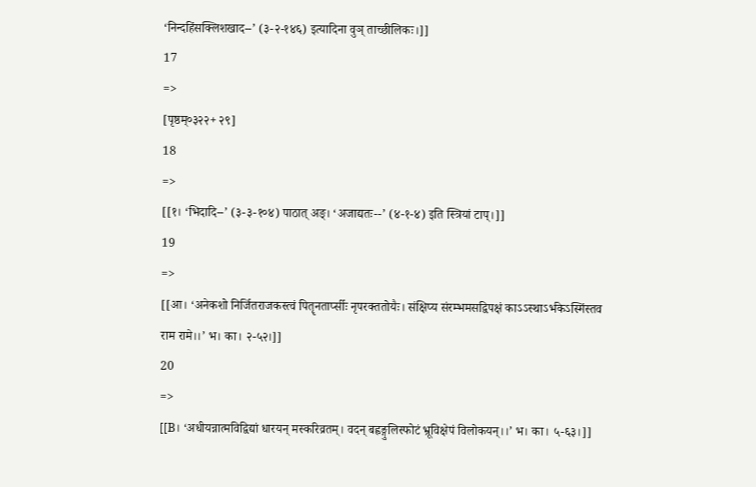‘निन्दहिंसक्लिशखाद--’ (३-२-१४६) इत्यादिना वुञ् ताच्छीलिकः।]]
17
=>
[पृष्ठम्०३२२+ २९]
18
=>
[[१। ‘भिदादि--’ (३-३-१०४) पाठात् अङ्। ‘अजाद्यतः--’ (४-१-४) इति स्त्रियां टाप्।]]
19
=>
[[आ। ‘अनेकशो निर्जितराजकस्त्वं पितॄनतार्प्सीः नृपरक्ततोयैः। संक्षिप्य संरम्भमसद्विपक्षं काऽऽस्थाऽर्भकेऽस्मिंस्तव राम रामे।।’ भ। का। २-५२।]]
20
=>
[[B। ‘अधीयन्नात्मविद्विद्यां धारयन् मस्करिव्रतम्। वदन् बह्वङ्गुलिस्फोटं भ्रूविक्षेपं विलोकयन्।।’ भ। का। ५-६३।]]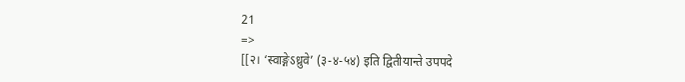21
=>
[[२। ‘स्वाङ्गेऽध्रुवे’ (३-४-५४) इति द्वितीयान्ते उपपदे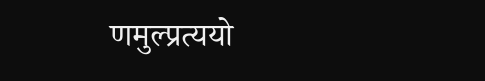णमुल्प्रत्ययो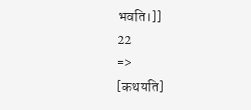भवति।]]
22
=>
[कथयति]